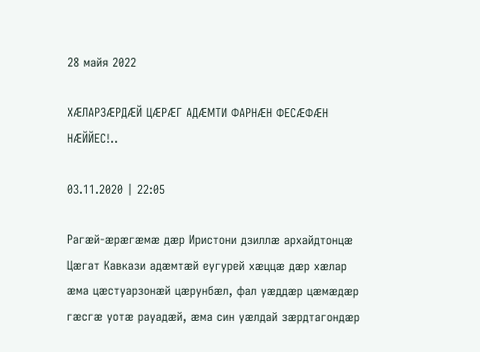28 майя 2022

ХÆЛАРЗÆРДÆЙ ЦÆРÆГ АДÆМТИ ФАРНÆН ФЕСÆФÆН НÆЙЙЕС!..

03.11.2020 | 22:05

Рагæй-æрæгæмæ дæр Иристони дзиллæ архайдтонцæ Цæгат Кавкази адæмтæй еугурей хæццæ дæр хæлар æма цæстуарзонæй цæрунбæл, фал уæддæр цæмæдæр гæсгæ уотæ рауадæй, æма син уæлдай зæрдтагондæр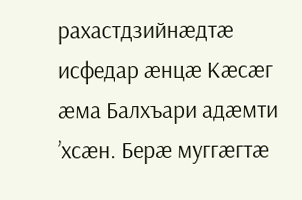рахастдзийнæдтæ исфедар æнцæ Кæсæг æма Балхъари адæмти ’хсæн. Берæ муггæгтæ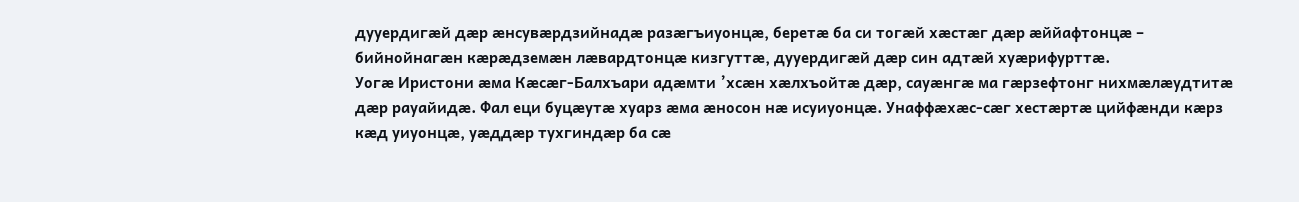дууердигæй дæр æнсувæрдзийнадæ разæгъиуонцæ, беретæ ба си тогæй хæстæг дæр æййафтонцæ – бийнойнагæн кæрæдземæн лæвардтонцæ кизгуттæ, дууердигæй дæр син адтæй хуæрифурттæ.
Уогæ Иристони æма Кæсæг-Балхъари адæмти ’хсæн хæлхъойтæ дæр, сауæнгæ ма гæрзефтонг нихмæлæудтитæ дæр рауайидæ. Фал еци буцæутæ хуарз æма æносон нæ исуиуонцæ. Унаффæхæс-сæг хестæртæ цийфæнди кæрз кæд уиуонцæ, уæддæр тухгиндæр ба сæ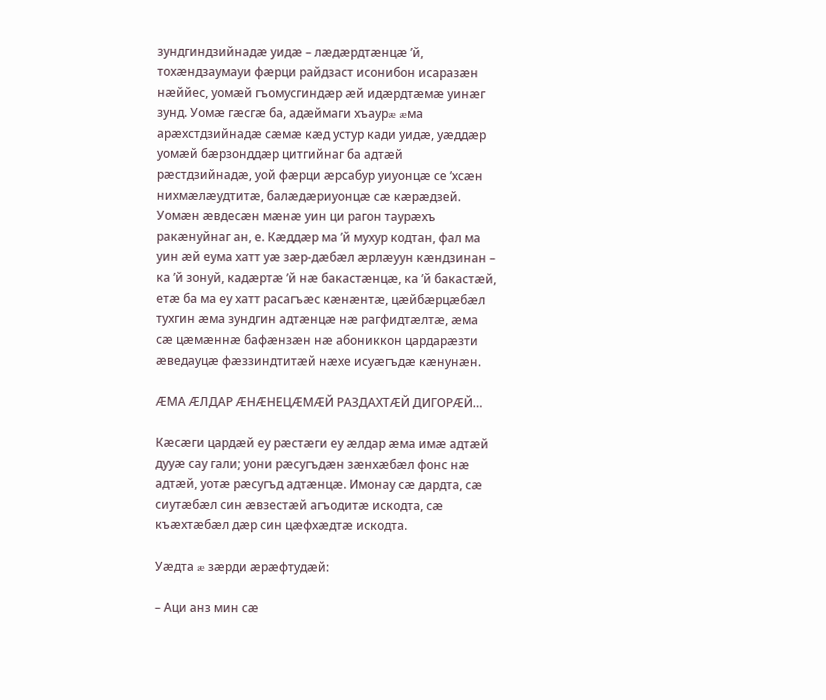зундгиндзийнадæ уидæ – лæдæрдтæнцæ ’й, тохæндзаумауи фæрци райдзаст исонибон исаразæн нæййес, уомæй гъомусгиндæр æй идæрдтæмæ уинæг зунд. Уомæ гæсгæ ба, адæймаги хъаурæ æма арæхстдзийнадæ сæмæ кæд устур кади уидæ, уæддæр уомæй бæрзонддæр цитгийнаг ба адтæй рæстдзийнадæ, уой фæрци æрсабур уиуонцæ се ’хсæн нихмæлæудтитæ, балæдæриуонцæ сæ кæрæдзей. Уомæн æвдесæн мæнæ уин ци рагон таурæхъ ракæнуйнаг ан, е. Кæддæр ма ’й мухур кодтан, фал ма уин æй еума хатт уæ зæр-дæбæл æрлæуун кæндзинан – ка ’й зонуй, кадæртæ ’й нæ бакастæнцæ, ка ’й бакастæй, етæ ба ма еу хатт расагъæс кæнæнтæ, цæйбæрцæбæл тухгин æма зундгин адтæнцæ нæ рагфидтæлтæ, æма сæ цæмæннæ бафæнзæн нæ абониккон цардарæзти æведауцæ фæззиндтитæй нæхе исуæгъдæ кæнунæн.

ÆМА ÆЛДАР ÆНÆНЕЦÆМÆЙ РАЗДАХТÆЙ ДИГОРÆЙ…

Кæсæги цардæй еу рæстæги еу æлдар æма имæ адтæй дууæ сау гали; уони рæсугъдæн зæнхæбæл фонс нæ адтæй, уотæ рæсугъд адтæнцæ. Имонау сæ дардта, сæ сиутæбæл син æвзестæй агъодитæ искодта, сæ къæхтæбæл дæр син цæфхæдтæ искодта.

Уæдта æ зæрди æрæфтудæй:

– Аци анз мин сæ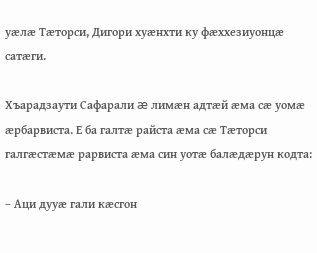уæлæ Тæторси, Дигори хуæнхти ку фæххезиуонцæ сатæги.

Хъарадзаути Сафарали æ лимæн адтæй æма сæ уомæ æрбарвиста. Е ба галтæ райста æма сæ Тæторси галгæстæмæ рарвиста æма син уотæ балæдæрун кодта:

– Аци дууæ гали кæсгон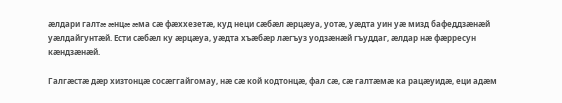æлдари галтæ æнцæ æма сæ фæххезетæ, куд неци сæбæл æрцæуа, уотæ, уæдта уин уæ мизд бафеддзæнæй уæлдайгунтæй. Ести сæбæл ку æрцæуа, уæдта хъæбæр лæгъуз уодзæнæй гъуддаг, æлдар нæ фæрресун кæндзæнæй.

Галгæстæ дæр хизтонцæ сосæггайгомау, нæ сæ кой кодтонцæ, фал сæ, сæ галтæмæ ка рацæуидæ, еци адæм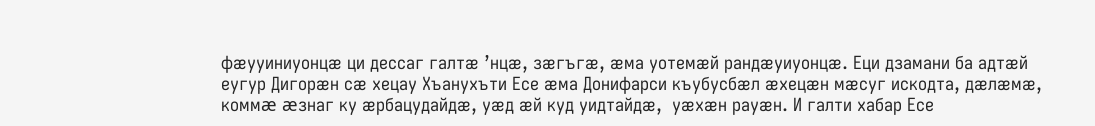фæууиниуонцæ ци дессаг галтæ ’нцæ, зæгъгæ, æма уотемæй рандæуиуонцæ. Еци дзамани ба адтæй еугур Дигорæн сæ хецау Хъанухъти Есе æма Донифарси къубусбæл æхецæн мæсуг искодта, дæлæмæ, коммæ æзнаг ку æрбацудайдæ, уæд æй куд уидтайдæ,  уæхæн рауæн. И галти хабар Есе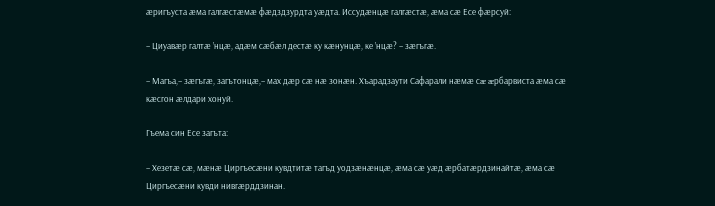æригъуста æма галгæстæмæ фæдздзурдта уæдта. Иссудæнцæ галгæстæ, æма сæ Есе фæрсуй:

– Циуавæр галтæ ’нцæ, адæм сæбæл дестæ ку кæнунцæ, ке ’нцæ? – зæгъгæ.

– Магъа,– зæгъгæ, загътонцæ,– мах дæр сæ нæ зонæн. Хъарадзаути Сафарали нæмæ сæ æрбарвиста æма сæ кæсгон æлдари хонуй.

Гъема син Есе загъта:

– Хезетæ сæ, мæнæ Циргъесæни кувдтитæ тагъд уодзæнæнцæ, æма сæ уæд æрбатæрдзинайтæ, æма сæ Циргъесæни кувди нивгæрддзинан.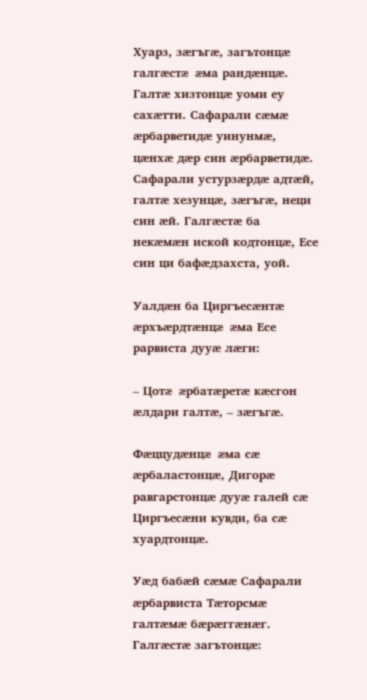Хуарз, зæгъгæ, загътонцæ галгæстæ æма рандæнцæ. Галтæ хизтонцæ уоми еу сахæтти. Сафарали сæмæ æрбарветидæ уинунмæ, цæнхæ дæр син æрбарветидæ. Сафарали устурзæрдæ адтæй, галтæ хезунцæ, зæгъгæ, неци син æй. Галгæстæ ба некæмæн иской кодтонцæ, Есе син ци бафæдзахста, уой.

Уалдæн ба Циргъесæнтæ æрхъæрдтæнцæ æма Есе рарвиста дууæ лæги:

– Цотæ æрбатæретæ кæсгон æлдари галтæ, – зæгъгæ.

Фæццудæнцæ æма сæ æрбаластонцæ, Дигорæ равгарстонцæ дууæ галей сæ Циргъесæни кувди, ба сæ хуардтонцæ.

Уæд бабæй сæмæ Сафарали æрбарвиста Тæторсмæ галтæмæ бæрæггæнæг. Галгæстæ загътонцæ: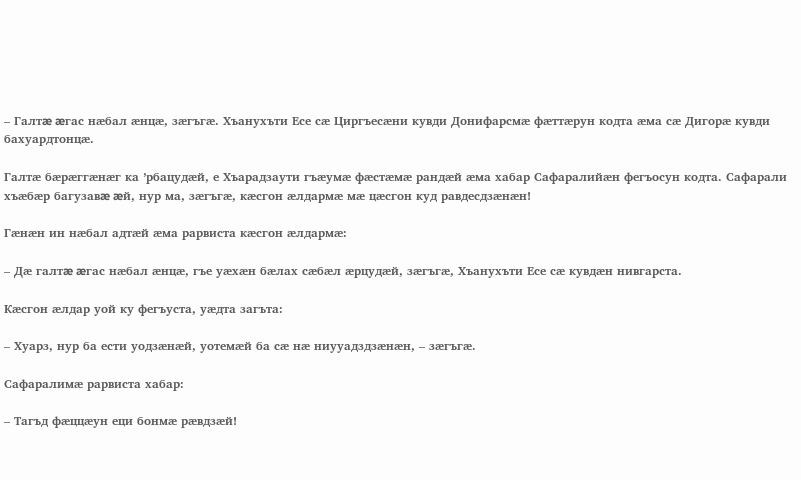– Галтæ æгас нæбал æнцæ, зæгъгæ. Хъанухъти Есе сæ Циргъесæни кувди Донифарсмæ фæттæрун кодта æма сæ Дигорæ кувди бахуардтонцæ.

Галтæ бæрæггæнæг ка ’рбацудæй, е Хъарадзаути гъæумæ фæстæмæ рандæй æма хабар Сафаралийæн фегъосун кодта. Сафарали хъæбæр багузавæ æй, нур ма, зæгъгæ, кæсгон æлдармæ мæ цæсгон куд равдесдзæнæн!

Гæнæн ин нæбал адтæй æма рарвиста кæсгон æлдармæ:

– Дæ галтæ æгас нæбал æнцæ, гъе уæхæн бæлах сæбæл æрцудæй, зæгъгæ, Хъанухъти Есе сæ кувдæн нивгарста.

Кæсгон æлдар уой ку фегъуста, уæдта загъта:

– Хуарз, нур ба ести уодзæнæй, уотемæй ба сæ нæ ниууадздзæнæн, – зæгъгæ.

Сафаралимæ рарвиста хабар:

– Тагъд фæццæун еци бонмæ рæвдзæй!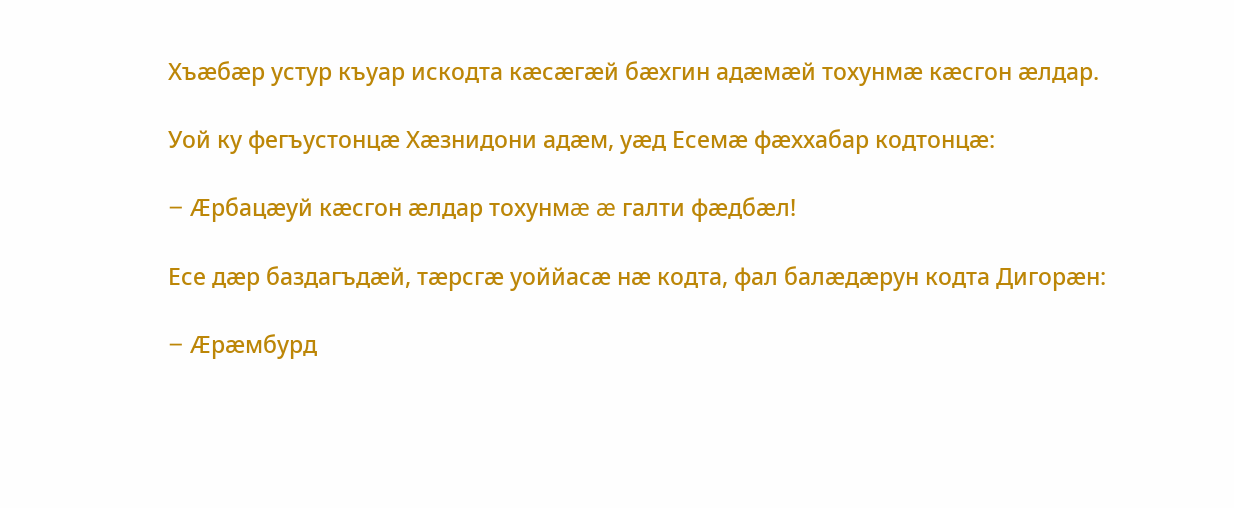Хъæбæр устур къуар искодта кæсæгæй бæхгин адæмæй тохунмæ кæсгон æлдар.

Уой ку фегъустонцæ Хæзнидони адæм, уæд Есемæ фæххабар кодтонцæ:

– Æрбацæуй кæсгон æлдар тохунмæ æ галти фæдбæл!

Есе дæр баздагъдæй, тæрсгæ уоййасæ нæ кодта, фал балæдæрун кодта Дигорæн:

– Æрæмбурд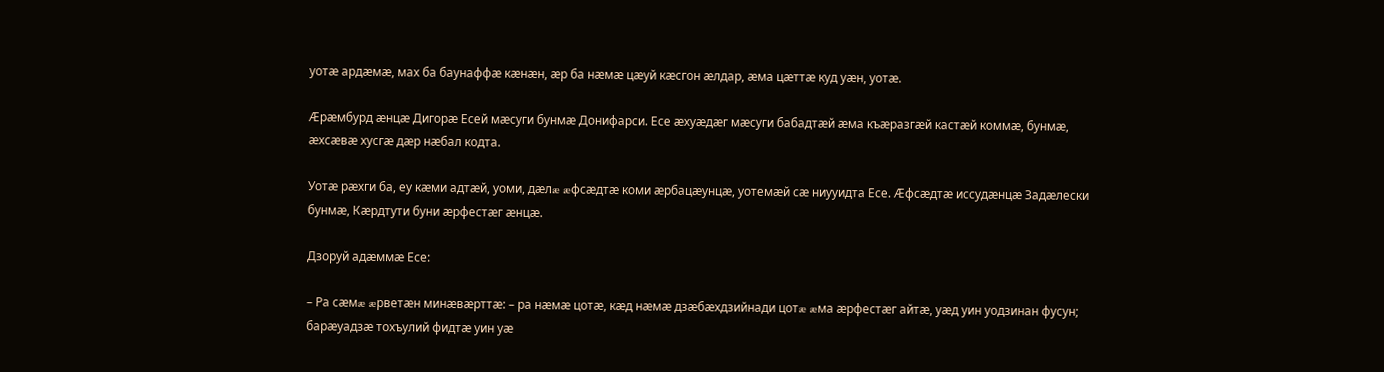уотæ ардæмæ, мах ба баунаффæ кæнæн, æр ба нæмæ цæуй кæсгон æлдар, æма цæттæ куд уæн, уотæ.

Æрæмбурд æнцæ Дигорæ Есей мæсуги бунмæ Донифарси. Есе æхуæдæг мæсуги бабадтæй æма къæразгæй кастæй коммæ, бунмæ, æхсæвæ хусгæ дæр нæбал кодта.

Уотæ рæхги ба, еу кæми адтæй, уоми, дæлæ æфсæдтæ коми æрбацæунцæ, уотемæй сæ ниууидта Есе. Æфсæдтæ иссудæнцæ Задæлески бунмæ, Кæрдтути буни æрфестæг æнцæ.

Дзоруй адæммæ Есе:

– Ра сæмæ æрветæн минæвæрттæ: – ра нæмæ цотæ, кæд нæмæ дзæбæхдзийнади цотæ æма æрфестæг айтæ, уæд уин уодзинан фусун; барæуадзæ тохъулий фидтæ уин уæ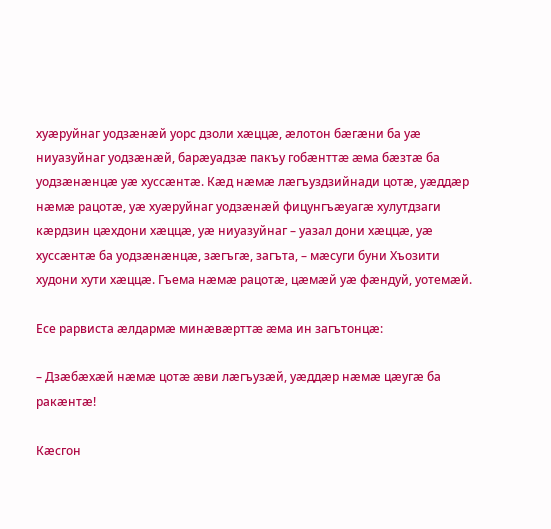хуæруйнаг уодзæнæй уорс дзоли хæццæ, æлотон бæгæни ба уæ ниуазуйнаг уодзæнæй, барæуадзæ пакъу гобæнттæ æма бæзтæ ба уодзæнæнцæ уæ хуссæнтæ. Кæд нæмæ лæгъуздзийнади цотæ, уæддæр нæмæ рацотæ, уæ хуæруйнаг уодзæнæй фицунгъæуагæ хулутдзаги кæрдзин цæхдони хæццæ, уæ ниуазуйнаг – уазал дони хæццæ, уæ хуссæнтæ ба уодзæнæнцæ, зæгъгæ, загъта, – мæсуги буни Хъозити худони хути хæццæ. Гъема нæмæ рацотæ, цæмæй уæ фæндуй, уотемæй.

Есе рарвиста æлдармæ минæвæрттæ æма ин загътонцæ:

– Дзæбæхæй нæмæ цотæ æви лæгъузæй, уæддæр нæмæ цæугæ ба ракæнтæ!

Кæсгон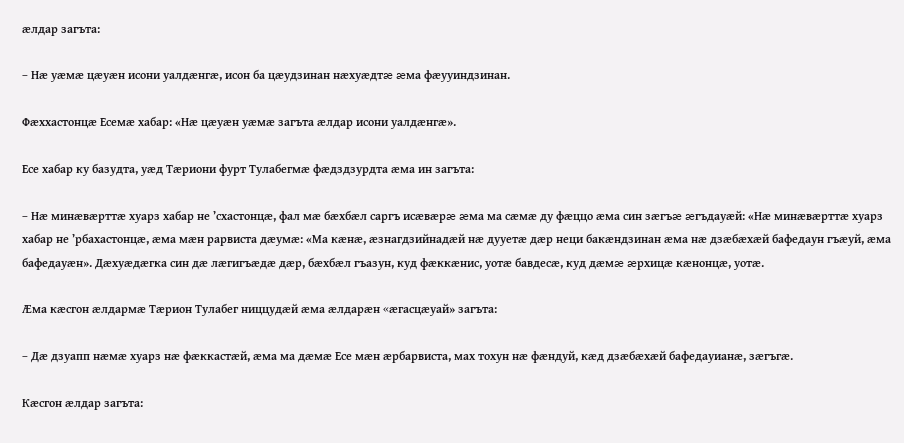æлдар загъта:

– Нæ уæмæ цæуæн исони уалдæнгæ, исон ба цæудзинан нæхуæдтæ æма фæууиндзинан.

Фæххастонцæ Есемæ хабар: «Нæ цæуæн уæмæ загъта æлдар исони уалдæнгæ».

Есе хабар ку базудта, уæд Тæриони фурт Тулабегмæ фæдздзурдта æма ин загъта:

– Нæ минæвæрттæ хуарз хабар не ’схастонцæ, фал мæ бæхбæл саргъ исæвæрæ æма ма сæмæ ду фæццо æма син зæгъæ æгъдауæй: «Нæ минæвæрттæ хуарз хабар не ’рбахастонцæ, æма мæн рарвиста дæумæ: «Ма кæнæ, æзнагдзийнадæй нæ дууетæ дæр неци бакæндзинан æма нæ дзæбæхæй бафедаун гъæуй, æма бафедауæн». Дæхуæдæгка син дæ лæгигъæдæ дæр, бæхбæл гъазун, куд фæккæнис, уотæ бавдесæ, куд дæмæ æрхицæ кæнонцæ, уотæ.

Æма кæсгон æлдармæ Тæрион Тулабег ниццудæй æма æлдарæн «æгасцæуай» загъта:

– Дæ дзуапп нæмæ хуарз нæ фæккастæй, æма ма дæмæ Есе мæн æрбарвиста, мах тохун нæ фæндуй, кæд дзæбæхæй бафедауианæ, зæгъгæ.

Кæсгон æлдар загъта: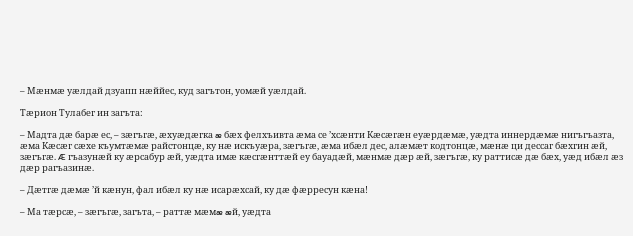– Мæнмæ уæлдай дзуапп нæййес, куд загътон, уомæй уæлдай.

Тæрион Тулабег ин загъта:

– Мадта дæ барæ ес, – зæгъгæ, æхуæдæгка æ бæх фелхъивта æма се ’хсæнти Кæсæгæн еуæрдæмæ, уæдта иннердæмæ нигъгъазта, æма Кæсæг сæхе къумтæмæ райстонцæ, ку нæ искъуæра, зæгъгæ, æма ибæл дес, алæмæт кодтонцæ, мæнæ ци дессаг бæхгин æй, зæгъгæ. Æ гъазунæй ку æрсабур æй, уæдта имæ кæсгæнттæй еу бауадæй, мæнмæ дæр æй, зæгъгæ, ку раттисæ дæ бæх, уæд ибæл æз дæр рагъазинæ.

– Дæтгæ дæмæ ’й кæнун, фал ибæл ку нæ исарæхсай, ку дæ фæрресун кæна!

– Ма тæрсæ, – зæгъгæ, загъта, – раттæ мæмæ æй, уæдта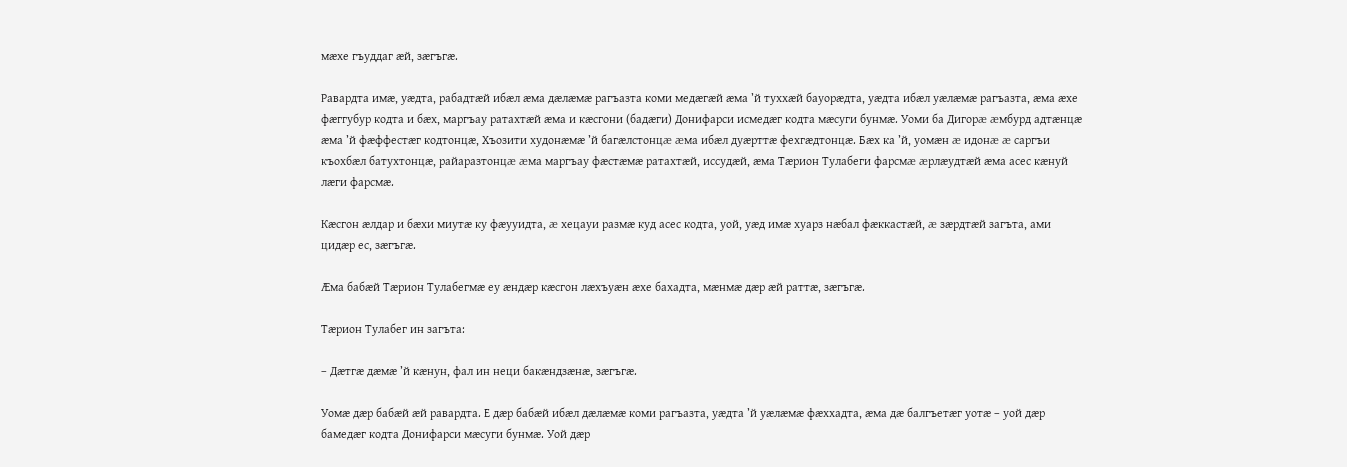мæхе гъуддаг æй, зæгъгæ.

Равардта имæ, уæдта, рабадтæй ибæл æма дæлæмæ рагъазта коми медæгæй æма ’й туххæй бауорæдта, уæдта ибæл уæлæмæ рагъазта, æма æхе фæггубур кодта и бæх, маргъау ратахтæй æма и кæсгони (бадæги) Донифарси исмедæг кодта мæсуги бунмæ. Уоми ба Дигорæ æмбурд адтæнцæ æма ’й фæффестæг кодтонцæ, Хъозити худонæмæ ’й багæлстонцæ æма ибæл дуæрттæ фехгæдтонцæ. Бæх ка ’й, уомæн æ идонæ æ саргъи къохбæл батухтонцæ, райаразтонцæ æма маргъау фæстæмæ ратахтæй, иссудæй, æма Тæрион Тулабеги фарсмæ æрлæудтæй æма асес кæнуй лæги фарсмæ.

Кæсгон æлдар и бæхи миутæ ку фæууидта, æ хецауи размæ куд асес кодта, уой, уæд имæ хуарз нæбал фæккастæй, æ зæрдтæй загъта, ами цидæр ес, зæгъгæ.

Æма бабæй Тæрион Тулабегмæ еу æндæр кæсгон лæхъуæн æхе бахадта, мæнмæ дæр æй раттæ, зæгъгæ.

Тæрион Тулабег ин загъта:

– Дæтгæ дæмæ ’й кæнун, фал ин неци бакæндзæнæ, зæгъгæ.

Уомæ дæр бабæй æй равардта. Е дæр бабæй ибæл дæлæмæ коми рагъазта, уæдта ’й уæлæмæ фæххадта, æма дæ балгъетæг уотæ – уой дæр бамедæг кодта Донифарси мæсуги бунмæ. Уой дæр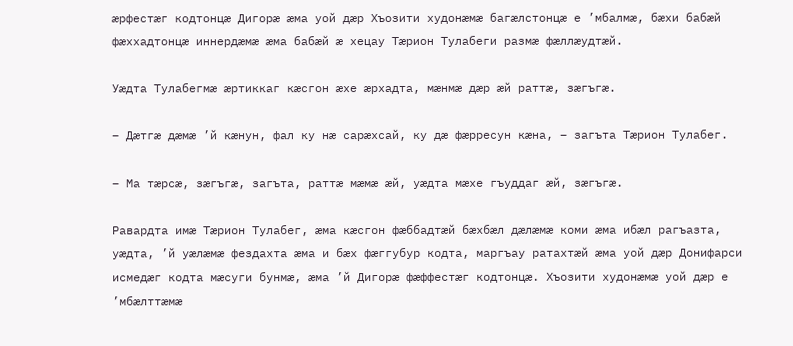æрфестæг кодтонцæ Дигорæ æма уой дæр Хъозити худонæмæ багæлстонцæ е ’мбалмæ, бæхи бабæй фæххадтонцæ иннердæмæ æма бабæй æ хецау Тæрион Тулабеги размæ фæллæудтæй.

Уæдта Тулабегмæ æртиккаг кæсгон æхе æрхадта, мæнмæ дæр æй раттæ, зæгъгæ.

– Дæтгæ дæмæ ’й кæнун, фал ку нæ сарæхсай, ку дæ фæрресун кæна, – загъта Тæрион Тулабег.

– Ма тæрсæ, зæгъгæ, загъта, раттæ мæмæ æй, уæдта мæхе гъуддаг æй, зæгъгæ.

Равардта имæ Тæрион Тулабег, æма кæсгон фæббадтæй бæхбæл дæлæмæ коми æма ибæл рагъазта, уæдта, ’й уæлæмæ фездахта æма и бæх фæггубур кодта, маргъау ратахтæй æма уой дæр Донифарси исмедæг кодта мæсуги бунмæ, æма ’й Дигорæ фæффестæг кодтонцæ. Хъозити худонæмæ уой дæр е ’мбæлттæмæ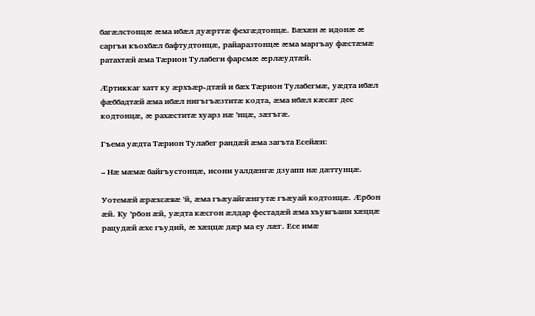багæлстонцæ æма ибæл дуæрттæ фехгæдтонцæ. Бæхæн æ идонæ æ саргъи къохбæл бафтудтонцæ, райаразтонцæ æма маргъау фæстæмæ ратахтæй æма Тæрион Тулабеги фарсмæ æрлæудтæй.

Æртиккаг хатт ку æрхъæр-дтæй и бæх Тæрион Тулабегмæ, уæдта ибæл фæббадтæй æма ибæл нигъгъæзтитæ кодта, æма ибæл кæсæг дес кодтонцæ, æ рахæститæ хуарз нæ ’нцæ, зæгъгæ.

Гъема уæдта Тæрион Тулабег рандæй æма загъта Есейæн:

– Нæ мæмæ байгъустонцæ, исони уалдæнгæ дзуапп нæ дæттунцæ.

Уотемæй æрæхсæвæ ’й, æма гъæуайгæнгутæ гъæуай кодтонцæ. Æрбон æй. Ку ’рбон æй, уæдта кæсгон æлдар фестадæй æма хъувгъани хæццæ рацудæй æхе гъудий, æ хæццæ дæр ма еу лæг. Есе имæ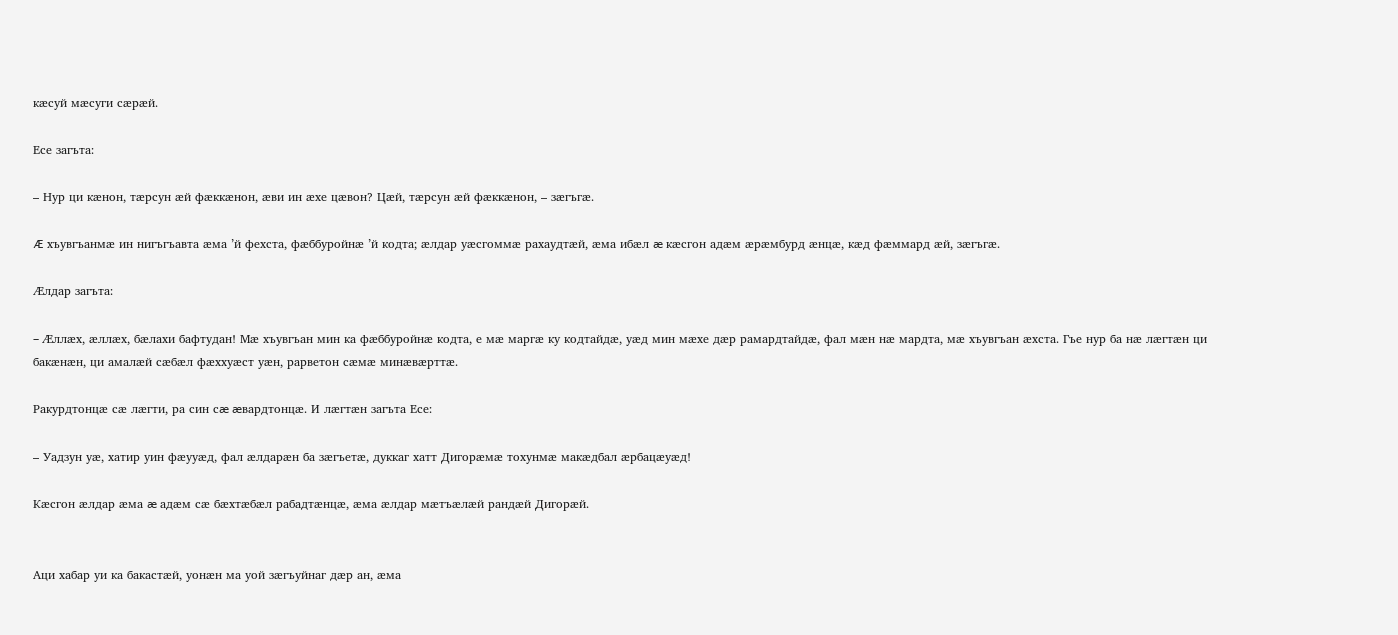кæсуй мæсуги сæрæй.

Есе загъта:

– Нур ци кæнон, тæрсун æй фæккæнон, æви ин æхе цæвон? Цæй, тæрсун æй фæккæнон, – зæгъгæ.

Æ хъувгъанмæ ин нигъгъавта æма ’й фехста, фæббуройнæ ’й кодта; æлдар уæсгоммæ рахаудтæй, æма ибæл æ кæсгон адæм æрæмбурд æнцæ, кæд фæммард æй, зæгъгæ.

Æлдар загъта:

– Æллæх, æллæх, бæлахи бафтудан! Мæ хъувгъан мин ка фæббуройнæ кодта, е мæ маргæ ку кодтайдæ, уæд мин мæхе дæр рамардтайдæ, фал мæн нæ мардта, мæ хъувгъан æхста. Гъе нур ба нæ лæгтæн ци бакæнæн, ци амалæй сæбæл фæххуæст уæн, рарветон сæмæ минæвæрттæ.

Ракурдтонцæ сæ лæгти, ра син сæ æвардтонцæ. И лæгтæн загъта Есе:

– Уадзун уæ, хатир уин фæууæд, фал æлдарæн ба зæгъетæ, дуккаг хатт Дигорæмæ тохунмæ макæдбал æрбацæуæд!

Кæсгон æлдар æма æ адæм сæ бæхтæбæл рабадтæнцæ, æма æлдар мæтъæлæй рандæй Дигорæй.


Аци хабар уи ка бакастæй, уонæн ма уой зæгъуйнаг дæр ан, æма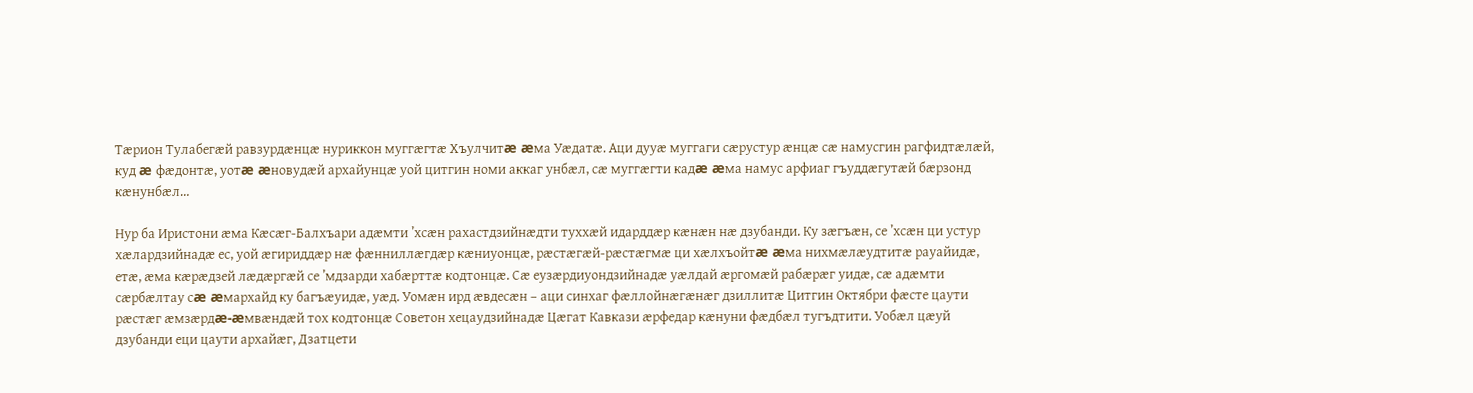Тæрион Тулабегæй равзурдæнцæ нуриккон муггæгтæ Хъулчитæ æма Уæдатæ. Аци дууæ муггаги сæрустур æнцæ сæ намусгин рагфидтæлæй, куд æ фæдонтæ, уотæ æновудæй архайунцæ уой цитгин номи аккаг унбæл, сæ муггæгти кадæ æма намус арфиаг гъуддæгутæй бæрзонд кæнунбæл…

Нур ба Иристони æма Кæсæг-Балхъари адæмти ’хсæн рахастдзийнæдти туххæй идарддæр кæнæн нæ дзубанди. Ку зæгъæн, се ’хсæн ци устур хæлардзийнадæ ес, уой æгириддæр нæ фæнниллæгдæр кæниуонцæ, рæстæгæй-рæстæгмæ ци хæлхъойтæ æма нихмæлæудтитæ рауайидæ, етæ, æма кæрæдзей лæдæргæй се ’мдзарди хабæрттæ кодтонцæ. Сæ еузæрдиуондзийнадæ уæлдай æргомæй рабæрæг уидæ, сæ адæмти сæрбæлтау сæ æмархайд ку багъæуидæ, уæд. Уомæн ирд æвдесæн – аци синхаг фæллойнæгæнæг дзиллитæ Цитгин Октябри фæсте цаути рæстæг æмзæрдæ-æмвæндæй тох кодтонцæ Советон хецаудзийнадæ Цæгат Кавкази æрфедар кæнуни фæдбæл тугъдтити. Уобæл цæуй дзубанди еци цаути архайæг, Дзатцети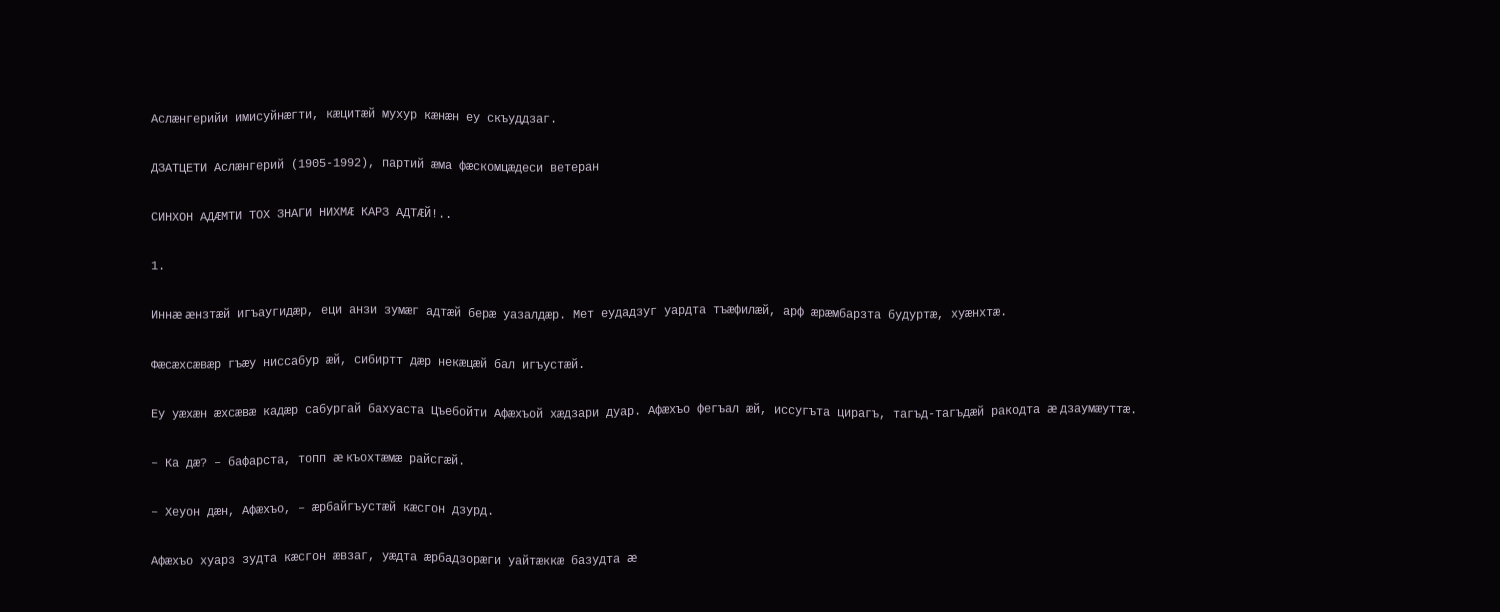Аслæнгерийи имисуйнæгти, кæцитæй мухур кæнæн еу скъуддзаг.

ДЗАТЦЕТИ Аслæнгерий (1905-1992), партий æма фæскомцæдеси ветеран

СИНХОН АДÆМТИ ТОХ ЗНАГИ НИХМÆ КАРЗ АДТÆЙ!..

1.

Иннæ æнзтæй игъаугидæр, еци анзи зумæг адтæй берæ уазалдæр. Мет еудадзуг уардта тъæфилæй, арф æрæмбарзта будуртæ, хуæнхтæ.

Фæсæхсæвæр гъæу ниссабур æй, сибиртт дæр некæцæй бал игъустæй.

Еу уæхæн æхсæвæ кадæр сабургай бахуаста Цъебойти Афæхъой хæдзари дуар. Афæхъо фегъал æй, иссугъта цирагъ, тагъд-тагъдæй ракодта æ дзаумæуттæ.

– Ка дæ? – бафарста, топп æ къохтæмæ райсгæй.

– Хеуон дæн, Афæхъо, – æрбайгъустæй кæсгон дзурд.

Афæхъо хуарз зудта кæсгон æвзаг, уæдта æрбадзорæги уайтæккæ базудта æ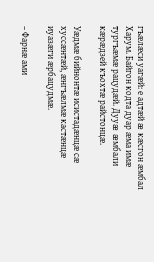гъæлæси уагæй: е адтæй æ кæсгон æмбал Харум. Байгон кодта дуар æма имæ тургъæмæ рацудæй. Дууæ æмбали кæрæдзей къохтæ райстонцæ.

Уæдмæ бийнонтæ исистадæнцæ сæ хуссæнтæй, æнгъæлмæ кастæнцæ иуазæги æрбацудмæ.

– Фарнæ ами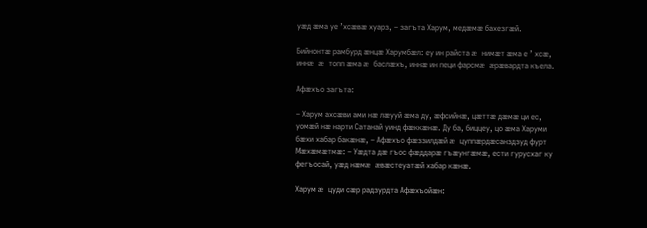уæд æма уе ’хсæвæ хуарз, – загъта Харум, медæмæ бахезгæй.

Бийнонтæ рамбурд æнцæ Харумбæл: еу ин райста æ нимæт æма е ’ хсæ, иннæ æ топп æма æ баслæхъ, иннæ ин пеци фарсмæ æрæвардта къела.

Афæхъо загъта:

– Харум ахсæви ами нæ лæууй æма ду, æфсийнæ, цæттæ дæмæ ци ес, уомæй нæ нарти Сатанай уинд фæккæнæ. Ду ба, биццеу, цо æма Харуми бæхи хабар бакæнæ, – Афæхъо фæззилдæй æ цуппæрдæсанздзуд фурт Мæхæмæтмæ: – Уæдта дæ гъос фæддарæ гъæунгæмæ, ести гурусхаг ку фегъосай, уæд нæмæ æвæстеуатæй хабар кæнæ.

Харум æ цуди сæр радзурдта Афæхъойæн: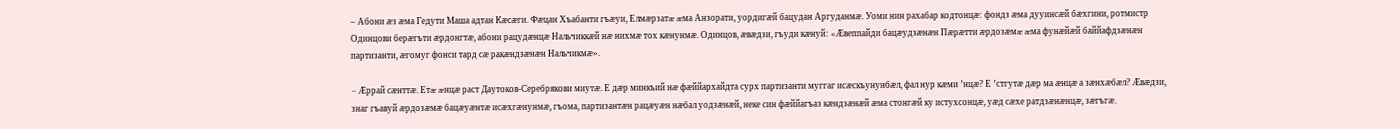– Абони æз æма Гедути Маша адтан Кæсæги. Фæцан Хъабанти гъæуи, Елмæрзатæ æма Анзорати, уордигæй бацудан Аргуданмæ. Уоми нин рахабар кодтонцæ: фондз æма дууинсæй бæхгини, ротмистр Одинцови берæгъти æрдонгтæ, абони рацудæнцæ Нальчиккæй нæ нихмæ тох кæнунмæ. Одинцов, æвæдзи, гъуди кæнуй: «Æвеппайди бацæудзæнæн Пæрæтти æрдозæмæ æма фунæйæй баййафдзæнæн партизанти, æгомуг фонси тард сæ ракæндзæнæн Нальчикмæ».

– Æррай сæнттæ. Етæ æнцæ раст Даутоков-Серебрякови миутæ. Е дæр минкъий нæ фæййархайдта сурх партизанти муггаг исæскъунунбæл, фал нур кæми ’нцæ? Е ’стгутæ дæр ма æнцæ а зæнхæбæл? Æвæдзи, знаг гъавуй æрдозæмæ бацæуæнтæ исæхгæнунмæ, гъома, партизантæн рацæуæн нæбал уодзæнæй, неке син фæййагъаз кæндзæнæй æма стонгæй ку истухсонцæ, уæд сæхе ратдзæнæнцæ, зæгъгæ.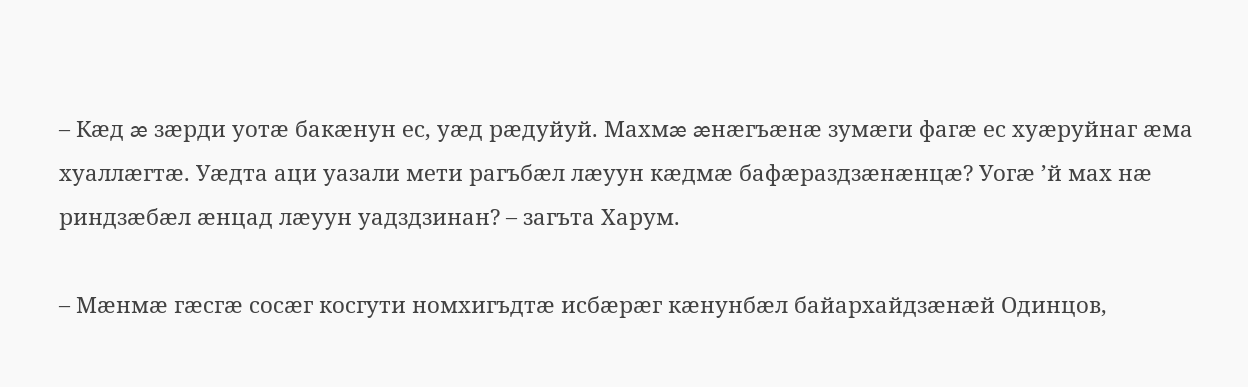– Кæд æ зæрди уотæ бакæнун ес, уæд рæдуйуй. Махмæ æнæгъæнæ зумæги фагæ ес хуæруйнаг æма хуаллæгтæ. Уæдта аци уазали мети рагъбæл лæуун кæдмæ бафæраздзæнæнцæ? Уогæ ’й мах нæ риндзæбæл æнцад лæуун уадздзинан? – загъта Харум.

– Мæнмæ гæсгæ сосæг косгути номхигъдтæ исбæрæг кæнунбæл байархайдзæнæй Одинцов,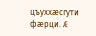цъуххæсгути фæрци. Æ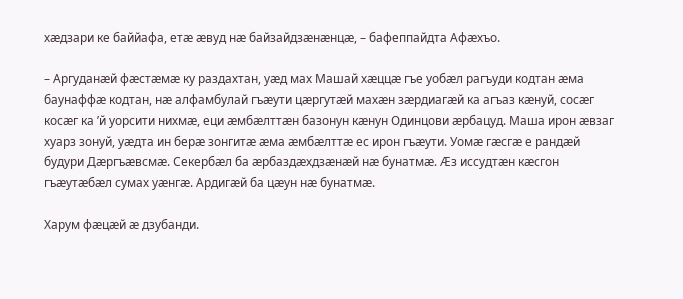хæдзари ке баййафа, етæ æвуд нæ байзайдзæнæнцæ, – бафеппайдта Афæхъо.

– Аргуданæй фæстæмæ ку раздахтан, уæд мах Машай хæццæ гъе уобæл рагъуди кодтан æма баунаффæ кодтан, нæ алфамбулай гъæути цæргутæй махæн зæрдиагæй ка агъаз кæнуй, сосæг косæг ка ’й уорсити нихмæ, еци æмбæлттæн базонун кæнун Одинцови æрбацуд. Маша ирон æвзаг хуарз зонуй, уæдта ин берæ зонгитæ æма æмбæлттæ ес ирон гъæути. Уомæ гæсгæ е рандæй будури Дæргъæвсмæ. Секербæл ба æрбаздæхдзæнæй нæ бунатмæ. Æз иссудтæн кæсгон гъæутæбæл сумах уæнгæ. Ардигæй ба цæун нæ бунатмæ.

Харум фæцæй æ дзубанди.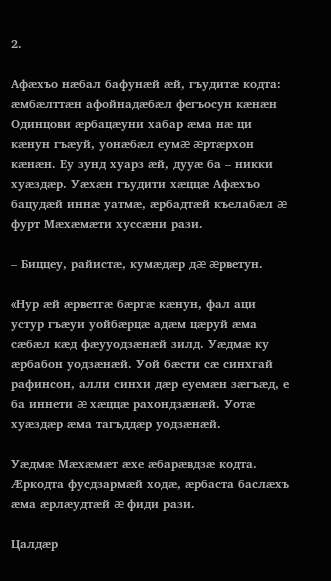2.

Афæхъо нæбал бафунæй æй, гъудитæ кодта: æмбæлттæн афойнадæбæл фегъосун кæнæн Одинцови æрбацæуни хабар æма нæ ци кæнун гъæуй, уонæбæл еумæ æртæрхон кæнæн. Еу зунд хуарз æй, дууæ ба – никки хуæздæр. Уæхæн гъудити хæццæ Афæхъо бацудæй иннæ уатмæ, æрбадтæй къелабæл æ фурт Мæхæмæти хуссæни рази.

– Биццеу, райистæ, кумæдæр дæ æрветун.

«Нур æй æрветгæ бæргæ кæнун, фал аци устур гъæуи уойбæрцæ адæм цæруй æма сæбæл кæд фæууодзæнæй зилд. Уæдмæ ку æрбабон уодзæнæй. Уой бæсти сæ синхгай рафинсон, алли синхи дæр еуемæн зæгъæд, е ба иннети æ хæццæ рахондзæнæй. Уотæ хуæздæр æма тагъддæр уодзæнæй.

Уæдмæ Мæхæмæт æхе æбарæвдзæ кодта. Æркодта фусдзармæй ходæ, æрбаста баслæхъ æма æрлæудтæй æ фиди рази.

Цалдæр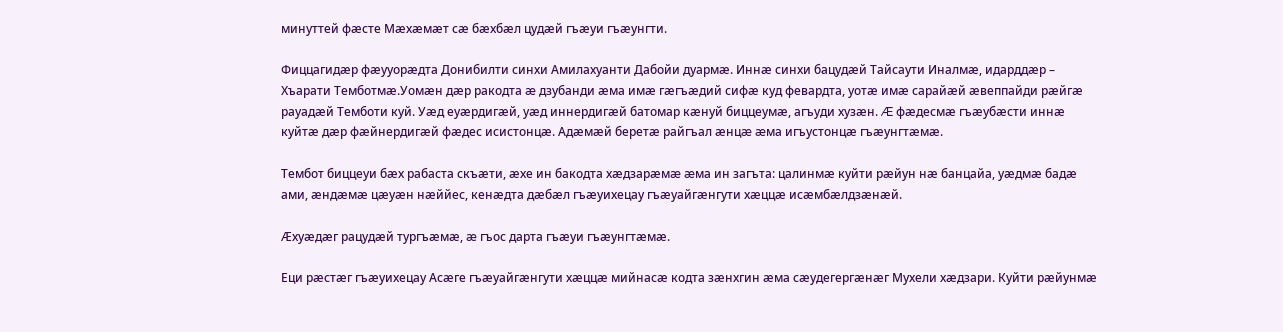минуттей фæсте Мæхæмæт сæ бæхбæл цудæй гъæуи гъæунгти.

Фиццагидæр фæууорæдта Донибилти синхи Амилахуанти Дабойи дуармæ. Иннæ синхи бацудæй Тайсаути Иналмæ, идарддæр – Хъарати Темботмæ.Уомæн дæр ракодта æ дзубанди æма имæ гæгъæдий сифæ куд февардта, уотæ имæ сарайæй æвеппайди рæйгæ рауадæй Темботи куй. Уæд еуæрдигæй, уæд иннердигæй батомар кæнуй биццеумæ, агъуди хузæн. Æ фæдесмæ гъæубæсти иннæ куйтæ дæр фæйнердигæй фæдес исистонцæ. Адæмæй беретæ райгъал æнцæ æма игъустонцæ гъæунгтæмæ.

Тембот биццеуи бæх рабаста скъæти, æхе ин бакодта хæдзарæмæ æма ин загъта: цалинмæ куйти рæйун нæ банцайа, уæдмæ бадæ ами, æндæмæ цæуæн нæййес, кенæдта дæбæл гъæуихецау гъæуайгæнгути хæццæ исæмбæлдзæнæй.

Æхуæдæг рацудæй тургъæмæ, æ гъос дарта гъæуи гъæунгтæмæ.

Еци рæстæг гъæуихецау Асæге гъæуайгæнгути хæццæ мийнасæ кодта зæнхгин æма сæудегергæнæг Мухели хæдзари. Куйти рæйунмæ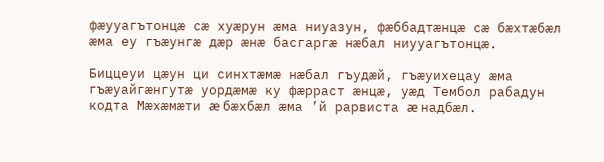фæууагътонцæ сæ хуæрун æма ниуазун, фæббадтæнцæ сæ бæхтæбæл æма еу гъæунгæ дæр æнæ басгаргæ нæбал ниууагътонцæ.

Биццеуи цæун ци синхтæмæ нæбал гъудæй, гъæуихецау æма гъæуайгæнгутæ уордæмæ ку фæрраст æнцæ, уæд Тембол рабадун кодта Мæхæмæти æ бæхбæл æма ’й рарвиста æ надбæл.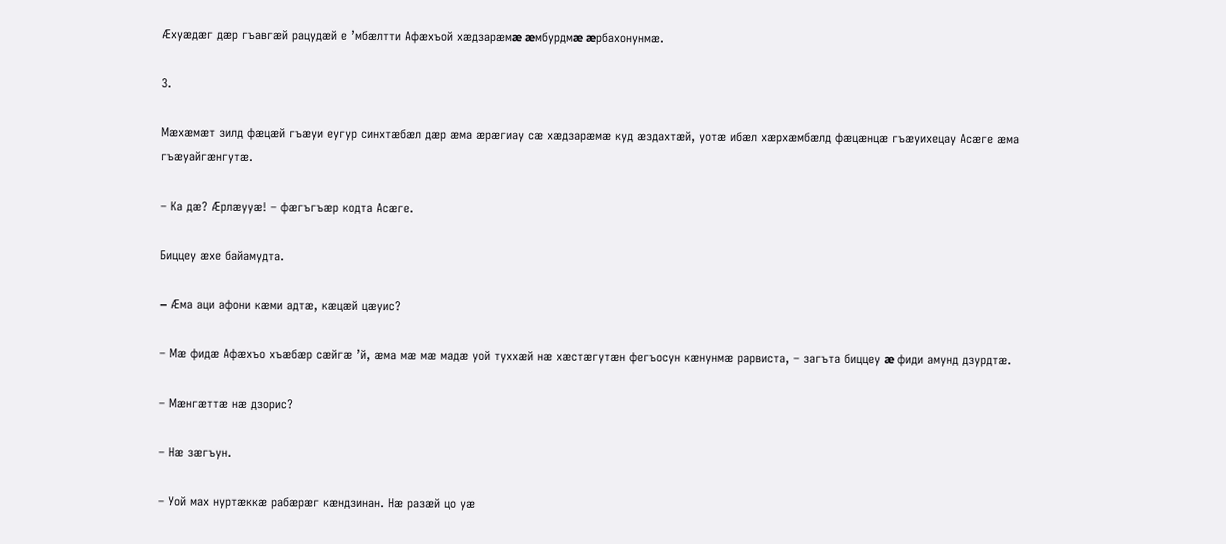Æхуæдæг дæр гъавгæй рацудæй е ’мбæлтти Афæхъой хæдзарæмæ æмбурдмæ æрбахонунмæ.

3.

Мæхæмæт зилд фæцæй гъæуи еугур синхтæбæл дæр æма æрæгиау сæ хæдзарæмæ куд æздахтæй, уотæ ибæл хæрхæмбæлд фæцæнцæ гъæуихецау Асæге æма гъæуайгæнгутæ.

– Ка дæ? Æрлæууæ! – фæгъгъæр кодта Асæге.

Биццеу æхе байамудта.

– Æма аци афони кæми адтæ, кæцæй цæуис?

– Мæ фидæ Афæхъо хъæбæр сæйгæ ’й, æма мæ мæ мадæ уой туххæй нæ хæстæгутæн фегъосун кæнунмæ рарвиста, – загъта биццеу æ фиди амунд дзурдтæ.

– Мæнгæттæ нæ дзорис?

– Нæ зæгъун.

– Уой мах нуртæккæ рабæрæг кæндзинан. Нæ разæй цо уæ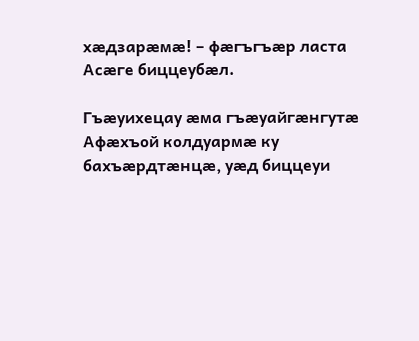хæдзарæмæ! – фæгъгъæр ласта Асæге биццеубæл.

Гъæуихецау æма гъæуайгæнгутæ Афæхъой колдуармæ ку бахъæрдтæнцæ, уæд биццеуи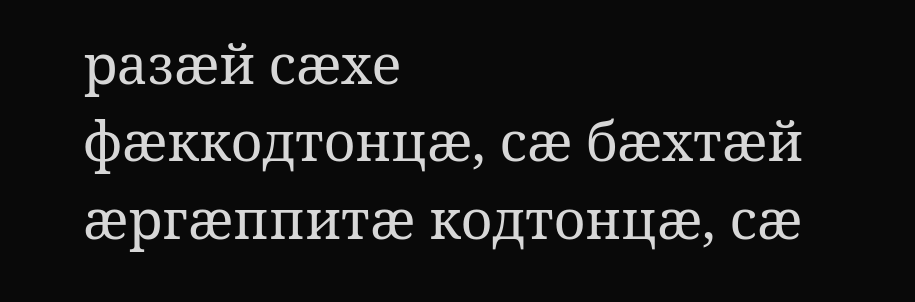разæй сæхе фæккодтонцæ, сæ бæхтæй æргæппитæ кодтонцæ, сæ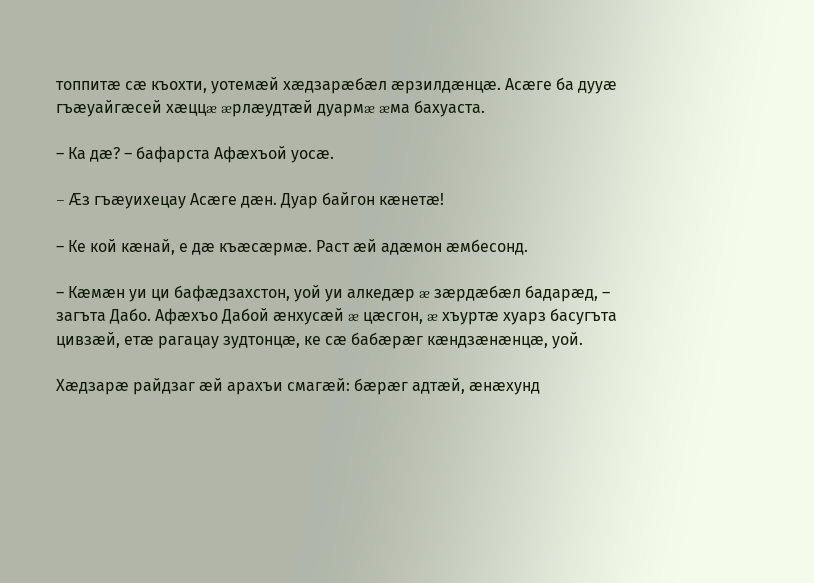топпитæ сæ къохти, уотемæй хæдзарæбæл æрзилдæнцæ. Асæге ба дууæ гъæуайгæсей хæццæ æрлæудтæй дуармæ æма бахуаста.

– Ка дæ? – бафарста Афæхъой уосæ.

– Æз гъæуихецау Асæге дæн. Дуар байгон кæнетæ!

– Ке кой кæнай, е дæ къæсæрмæ. Раст æй адæмон æмбесонд.

– Кæмæн уи ци бафæдзахстон, уой уи алкедæр æ зæрдæбæл бадарæд, – загъта Дабо. Афæхъо Дабой æнхусæй æ цæсгон, æ хъуртæ хуарз басугъта цивзæй, етæ рагацау зудтонцæ, ке сæ бабæрæг кæндзæнæнцæ, уой.

Хæдзарæ райдзаг æй арахъи смагæй: бæрæг адтæй, æнæхунд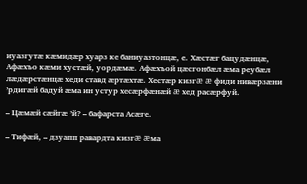иуазгутæ кæмидæр хуарз ке баниуазтонцæ, е. Хæстæг бацудæнцæ, Афæхъо кæми хустæй, уордæмæ. Афæхъой цæсгонбæл æма реубæл лæдæрстæнцæ хеди ставд æртæхтæ. Хестæр кизгæ æ фиди нивæрзæни ’рдигæй бадуй æма ин устур хесæрфæнæй æ хед расæрфуй.

– Цæмæй сæйгæ ’й? – бафарста Асæге.

– Тифæй, – дзуапп равардта кизгæ æма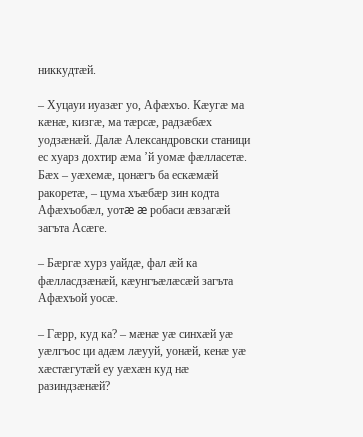никкудтæй.

– Хуцауи иуазæг уо, Афæхъо. Кæугæ ма кæнæ, кизгæ, ма тæрсæ, радзæбæх уодзæнæй. Далæ Александровски станици ес хуарз дохтир æма ’й уомæ фæлласетæ. Бæх – уæхемæ, цонæгъ ба ескæмæй ракоретæ, – цума хъæбæр зин кодта Афæхъобæл, уотæ æ робаси æвзагæй загъта Асæге.

– Бæргæ хурз уайдæ, фал æй ка фæлласдзæнæй, кæунгъæлæсæй загъта Афæхъой уосæ.

– Гæрр, куд ка? – мæнæ уæ синхæй уæ уæлгъос ци адæм лæууй, уонæй, кенæ уæ хæстæгутæй еу уæхæн куд нæ разиндзæнæй?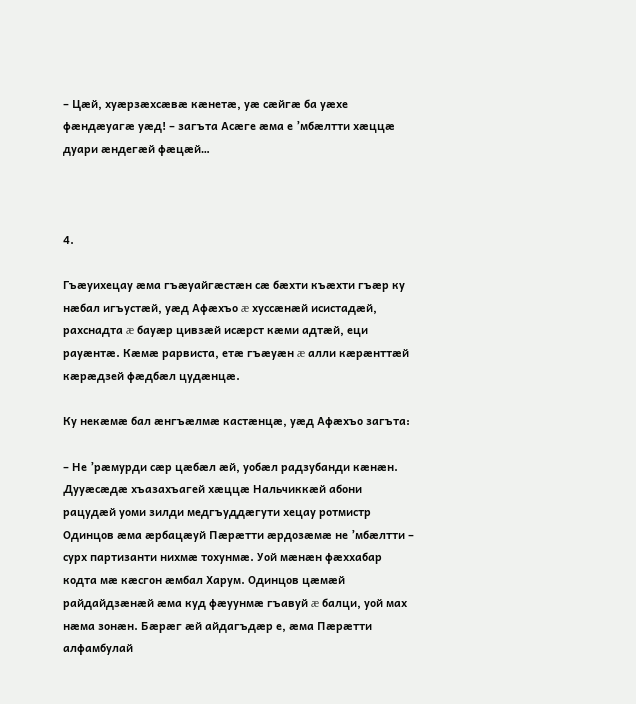– Цæй, хуæрзæхсæвæ кæнетæ, уæ сæйгæ ба уæхе фæндæуагæ уæд! – загъта Асæге æма е ’мбæлтти хæццæ дуари æндегæй фæцæй…



4.

Гъæуихецау æма гъæуайгæстæн сæ бæхти къæхти гъæр ку нæбал игъустæй, уæд Афæхъо æ хуссæнæй исистадæй, рахснадта æ бауæр цивзæй исæрст кæми адтæй, еци рауæнтæ. Кæмæ рарвиста, етæ гъæуæн æ алли кæрæнттæй кæрæдзей фæдбæл цудæнцæ.

Ку некæмæ бал æнгъæлмæ кастæнцæ, уæд Афæхъо загъта:

– Не ’рæмурди сæр цæбæл æй, уобæл радзубанди кæнæн. Дууæсæдæ хъазахъагей хæццæ Нальчиккæй абони рацудæй уоми зилди медгъуддæгути хецау ротмистр Одинцов æма æрбацæуй Пæрæтти æрдозæмæ не ’мбæлтти – сурх партизанти нихмæ тохунмæ. Уой мæнæн фæххабар кодта мæ кæсгон æмбал Харум. Одинцов цæмæй райдайдзæнæй æма куд фæуунмæ гъавуй æ балци, уой мах нæма зонæн. Бæрæг æй айдагъдæр е, æма Пæрæтти алфамбулай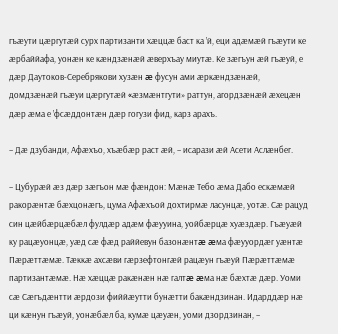гъæути цæргутæй сурх партизанти хæццæ баст ка ’й, еци адæмæй гъæути ке æрбаййафа, уонæн ке кæндзæнæй æверхъау миутæ. Ке зæгъун æй гъæуй, е дæр Даутоков-Серебрякови хузæн æ фусун ами æркæндзæнæй, домдзæнæй гъæуи цæргутæй «æзмæнтгути» раттун, агордзæнæй æхецæн дæр æма е ’фсæддонтæн дæр гогузи фид, карз арахъ.

– Дæ дзубанди, Афæхъо, хъæбæр раст æй, – исарази æй Асети Аслæнбег.

– Цубурæй æз дæр зæгъон мæ фæндон: Мæнæ Тебо æма Дабо ескæмæй ракорæнтæ бæхцонæгъ, цума Афæхъой дохтирмæ ласунцæ, уотæ. Сæ рацуд син цæйбæрцæбæл фулдæр адæм фæууина, уойбæрцæ хуæздæр. Гъæуæй ку рацæуонцæ, уæд сæ фæд раййевун базонæнтæ æма фæууордæг уæнтæ Пæрæттæмæ. Тæккæ ахсæви гæрзефтонгæй рацæун гъæуй Пæрæттæмæ партизантæмæ. Нæ хæццæ ракæнæн нæ галтæ æма нæ бæхтæ дæр. Уоми сæ Сæгъдæнтти æрдози фиййæутти бунæтти бакæндзинан. Идарддæр нæ ци кæнун гъæуй, уонæбæл ба, кумæ цæуæн, уоми дзордзинан, –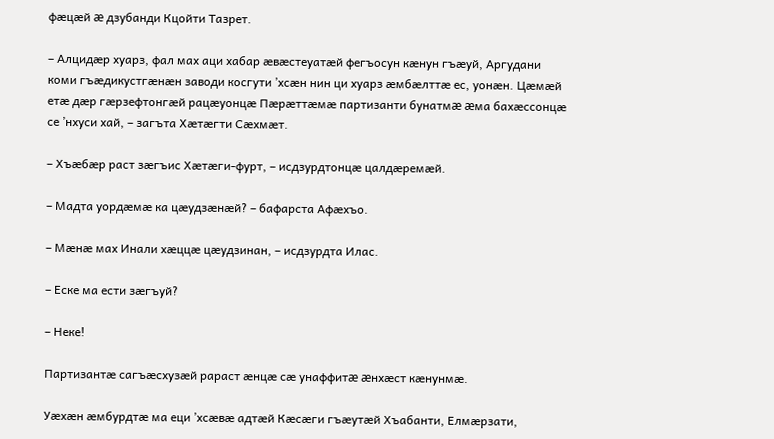фæцæй æ дзубанди Кцойти Тазрет.

– Алцидæр хуарз, фал мах аци хабар æвæстеуатæй фегъосун кæнун гъæуй, Аргудани коми гъæдикустгæнæн заводи косгути ’хсæн нин ци хуарз æмбæлттæ ес, уонæн. Цæмæй етæ дæр гæрзефтонгæй рацæуонцæ Пæрæттæмæ партизанти бунатмæ æма бахæссонцæ се ’нхуси хай, – загъта Хæтæгти Сæхмæт.

– Хъæбæр раст зæгъис Хæтæги-фурт, – исдзурдтонцæ цалдæремæй.

– Мадта уордæмæ ка цæудзæнæй? – бафарста Афæхъо.

– Мæнæ мах Инали хæццæ цæудзинан, – исдзурдта Илас.

– Еске ма ести зæгъуй?

– Неке!

Партизантæ сагъæсхузæй рараст æнцæ сæ унаффитæ æнхæст кæнунмæ.

Уæхæн æмбурдтæ ма еци ’хсæвæ адтæй Кæсæги гъæутæй Хъабанти, Елмæрзати,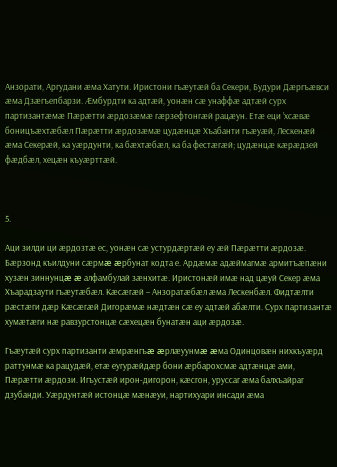Анзорати, Аргудани æма Хатути. Иристони гъæутæй ба Секери, Будури Дæргъæвси æма Дзæгъепбарзи. Æмбурдти ка адтæй, уонæн сæ унаффæ адтæй сурх партизантæмæ Пæрæтти æрдозæмæ гæрзефтонгæй рацæун. Етæ еци ’хсæвæ боницъæхтæбæл Пæрæтти æрдозæмæ цудæнцæ Хъабанти гъæуæй, Лескенæй æма Секерæй, ка уæрдунти, ка бæхтæбæл, ка ба фестæгæй; цудæнцæ кæрæдзей фæдбæл, хецæн къуæрттæй.



5.

Аци зилди ци æрдозтæ ес, уонæн сæ устурдæртæй еу æй Пæрæтти æрдозæ. Бæрзонд къилдуни сæрмæ æрбунат кодта е. Ардæмæ адæймагмæ армитъæпæни хузæн зиннунцæ æ алфамбулай зæнхитæ. Иристонæй имæ над цæуй Секер æма Хъарадзаути гъæутæбæл. Кæсæгæй – Анзоратæбæл æма Лескенбæл. Фидтæлти рæстæги дæр Кæсæгæй Дигорæмæ нæдтæн сæ еу адтæй абæлти. Сурх партизантæ хумæтæги нæ равзурстонцæ сæхецæн бунатæн аци æрдозæ.

Гъæутæй сурх партизанти æмрæнгъæ æрлæуунмæ æма Одинцовæн нихкъуæрд раттунмæ ка рацудæй, етæ еугурæйдæр бони æрбарохсмæ адтæнцæ ами, Пæрæтти æрдози. Игъустæй ирон-дигорон, кæсгон, уруссаг æма балхъайраг дзубанди. Уæрдунтæй истонцæ мæнæуи, нартихуари инсади æма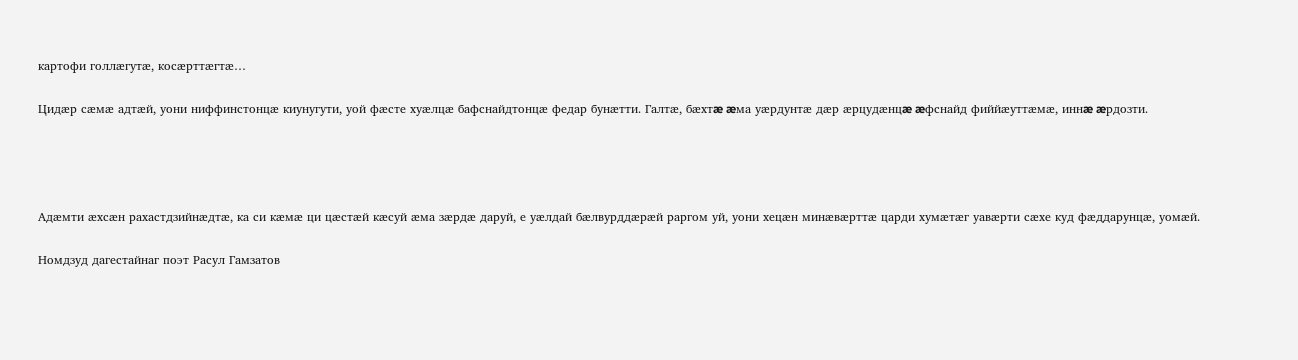картофи голлæгутæ, косæрттæгтæ…

Цидæр сæмæ адтæй, уони ниффинстонцæ киунугути, уой фæсте хуæлцæ бафснайдтонцæ федар бунæтти. Галтæ, бæхтæ æма уæрдунтæ дæр æрцудæнцæ æфснайд фиййæуттæмæ, иннæ æрдозти.




Адæмти æхсæн рахастдзийнæдтæ, ка си кæмæ ци цæстæй кæсуй æма зæрдæ даруй, е уæлдай бæлвурддæрæй раргом уй, уони хецæн минæвæрттæ царди хумæтæг уавæрти сæхе куд фæддарунцæ, уомæй.

Номдзуд дагестайнаг поэт Расул Гамзатов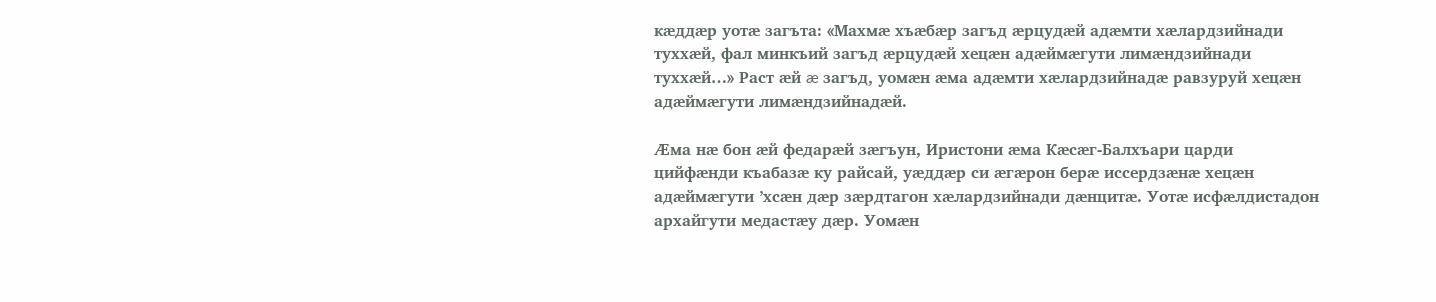кæддæр уотæ загъта: «Махмæ хъæбæр загъд æрцудæй адæмти хæлардзийнади туххæй, фал минкъий загъд æрцудæй хецæн адæймæгути лимæндзийнади туххæй…» Раст æй æ загъд, уомæн æма адæмти хæлардзийнадæ равзуруй хецæн адæймæгути лимæндзийнадæй.

Æма нæ бон æй федарæй зæгъун, Иристони æма Кæсæг-Балхъари царди цийфæнди къабазæ ку райсай, уæддæр си æгæрон берæ иссердзæнæ хецæн адæймæгути ’хсæн дæр зæрдтагон хæлардзийнади дæнцитæ. Уотæ исфæлдистадон архайгути медастæу дæр. Уомæн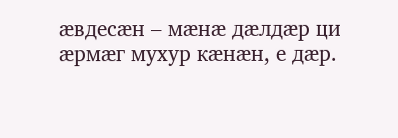æвдесæн – мæнæ дæлдæр ци æрмæг мухур кæнæн, е дæр.